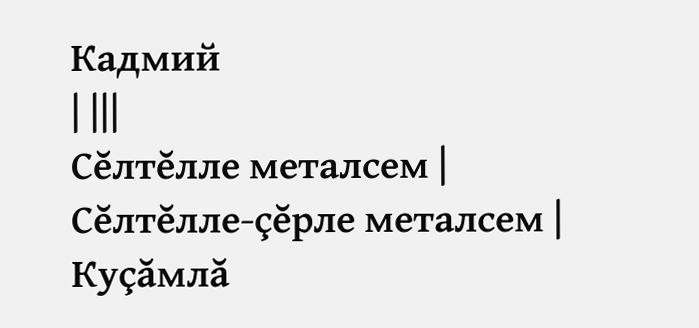Кадмий
| |||
Сĕлтĕлле металсем | Сĕлтĕлле-çĕрле металсем | Куçăмлă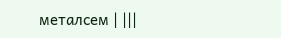металсем | |||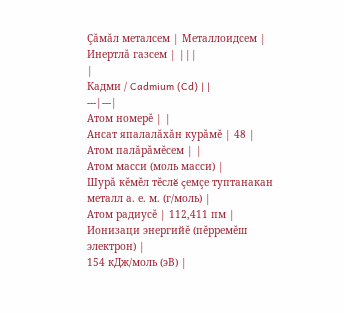Çăмăл металсем | Металлоидсем | Инертлă газсем | |||
|
Кадми / Cadmium (Cd) | |
---|---|
Атом номерĕ | |
Ансат япалалăхăн курăмĕ | 48 |
Атом палăрăмĕсем | |
Атом масси (моль масси) |
Шурă кĕмĕл тĕслĕ çемçе туптанакан металл а. е. м. (г/моль) |
Атом радиусĕ | 112,411 пм |
Ионизаци энергийĕ (пĕрремĕш электрон) |
154 кДж/моль (эВ) |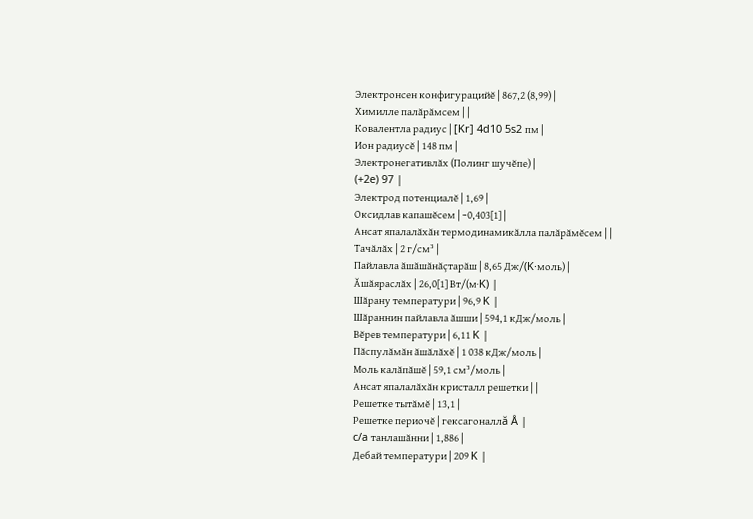Электронсен конфигурацийĕ | 867,2 (8,99) |
Химилле палăрăмсем | |
Ковалентла радиус | [Kr] 4d10 5s2 пм |
Ион радиусĕ | 148 пм |
Электронегативлăх (Полинг шучĕпе) |
(+2e) 97 |
Электрод потенциалĕ | 1,69 |
Оксидлав капашĕсем | −0,403[1] |
Ансат япалалăхăн термодинамикăлла палăрăмĕсем | |
Тачăлăх | 2 г/см³ |
Пайлавла ăшăшăнăçтарăш | 8,65 Дж/(K·моль) |
Ăшăяраслăх | 26,0[1] Вт/(м·K) |
Шăрану температури | 96,9 K |
Шăраннин пайлавла ăшши | 594,1 кДж/моль |
Вĕрев температури | 6,11 K |
Пăспулăмăн ăшăлăхĕ | 1 038 кДж/моль |
Моль калăпăшĕ | 59,1 см³/моль |
Ансат япалалăхăн кристалл решетки | |
Решетке тытăмĕ | 13,1 |
Решетке периочĕ | гексагоналлă Å |
c/a танлашăнни | 1,886 |
Дебай температури | 209 K |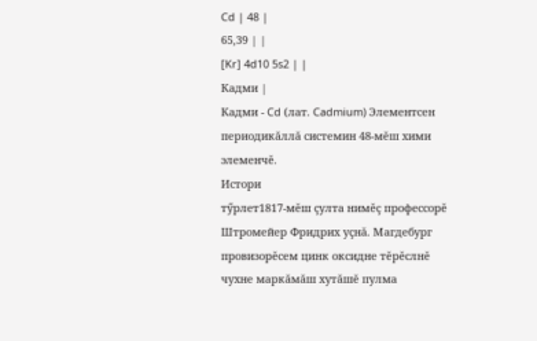Cd | 48 |
65,39 | |
[Kr] 4d10 5s2 | |
Кадми |
Кадми - Cd (лат. Cadmium) Элементсен периодикăллă системин 48-мĕш хими элеменчĕ.
Истори
тӳрлет1817-мĕш çулта нимĕç профессорĕ Штромейер Фридрих уçнă. Магдебург провизорĕсем цинк оксидне тĕрĕслнĕ чухне маркăмăш хутăшĕ пулма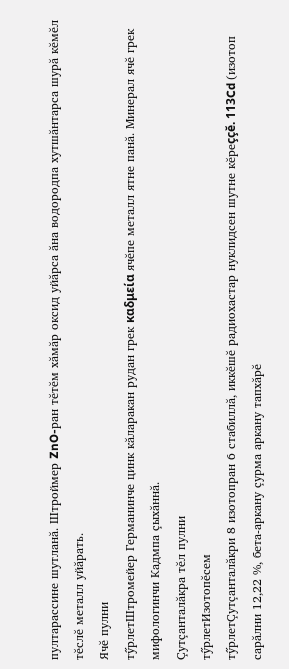пултарассине шутланă. Штроймер ZnO-ран тĕтĕм хăмăр оксид уйăрса ăна водородпа хутшăнтарса шурă кĕмĕл тĕслĕ металл уйăрать.
Ячĕ пулни
тӳрлетШтромейер Германинче цинк кăларакан рудан грек καδμεία ячĕпе металл ятне панă. Минерал ячĕ грек мифологинчи Кадмпа çыхăннă.
Çутçанталăкра тĕл пулни
тӳрлетИзотопĕсем
тӳрлетÇутçанталăкри 8 изотопран 6 стабиллă, иккĕшĕ радиохастар нуклидсен шутне кĕреççĕ. 113Cd (изотоп сарăлни 12,22 %, бета-аркану çурма аркану тапхăрĕ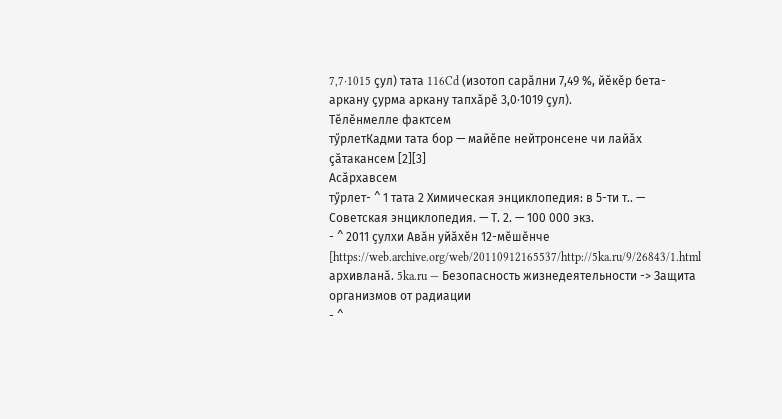7,7·1015 çул) тата 116Cd (изотоп сарăлни 7,49 %, йĕкĕр бета-аркану çурма аркану тапхăрĕ 3,0·1019 çул).
Тĕлĕнмелле фактсем
тӳрлетКадми тата бор — майĕпе нейтронсене чи лайăх çăтакансем [2][3]
Асăрхавсем
тӳрлет- ^ 1 тата 2 Химическая энциклопедия: в 5-ти т.. — Советская энциклопедия. — Т. 2. — 100 000 экз.
- ^ 2011 ҫулхи Авӑн уйӑхӗн 12-мӗшӗнче [https://web.archive.org/web/20110912165537/http://5ka.ru/9/26843/1.html архивланӑ. 5ka.ru — Безопасность жизнедеятельности -> Защита организмов от радиации
- ^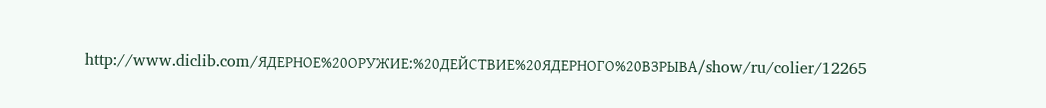http://www.diclib.com/ЯДЕРНОЕ%20ОРУЖИЕ:%20ДЕЙСТВИЕ%20ЯДЕРНОГО%20ВЗРЫВА/show/ru/colier/12265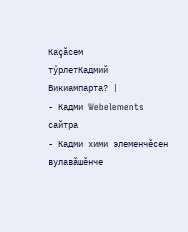Каçăсем
тӳрлетКадмий Викиампарта? |
- Кадми Webelements сайтра
- Кадми хими элеменчĕсен вулавăшĕнче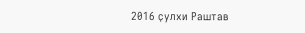2016 ҫулхи Раштав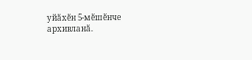уйӑхӗн 5-мӗшӗнче архивланӑ.